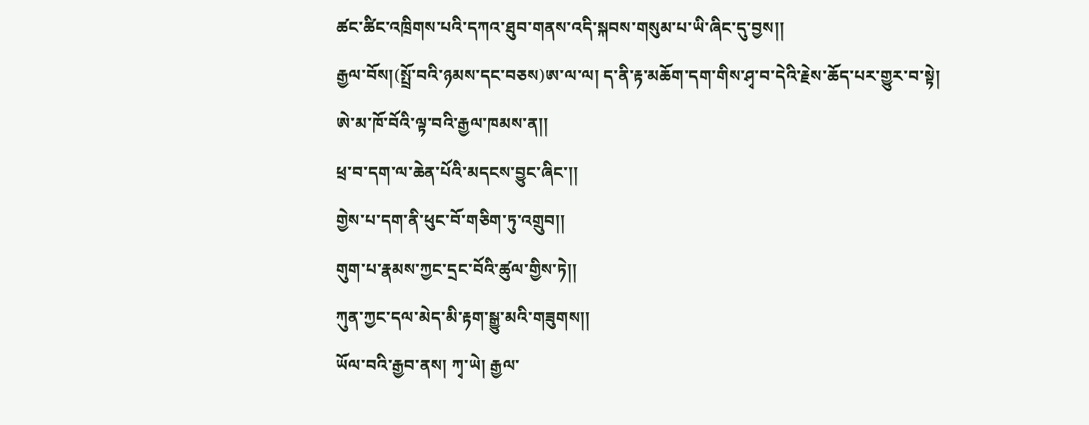ཚང་ཚིང་འཁྲིགས་པའི་དཀའ་ཐུབ་གནས་འདི་སྐབས་གསུམ་པ་ཡི་ཞིང་དུ་བྱས།།
རྒྱལ་བོས།(སྤྲོ་བའི་ཉམས་དང་བཅས)ཨ་ལ་ལ། ད་ནི་རྟ་མཆོག་དག་གིས་ཤྭ་བ་དེའི་རྗེས་ཆོད་པར་གྱུར་བ་སྟེ།
ཨེ་མ་ཁོ་བོའི་ལྟ་བའི་རྒྱལ་ཁམས་ན།།
ཕྲ་བ་དག་ལ་ཆེན་པོའི་མདངས་བྱུང་ཞིང་།།
གྱེས་པ་དག་ནི་ཕུང་བོ་གཅིག་ཏུ་འགྲུབ།།
གུག་པ་རྣམས་ཀྱང་དྲང་བོའི་ཚུལ་གྱིས་ཏེ།།
ཀུན་ཀྱང་དལ་མེད་མི་རྟག་སྒྱུ་མའི་གཟུགས།།
ཡོལ་བའི་རྒྱབ་ནས། ཀྭ་ཡེ། རྒྱལ་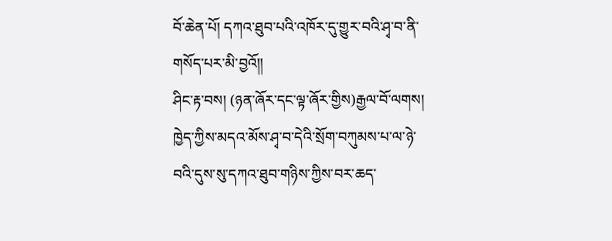བོ་ཆེན་པོ། དཀའ་ཐུབ་པའི་འཁོར་དུ་གྱུར་བའི་ཤྭ་བ་ནི་གསོད་པར་མི་བྱའོ།།
ཤིང་རྟ་བས། (ཉན་ཞོར་དང་ལྟ་ཞོར་གྱིས)རྒྱལ་བོ་ལགས། ཁྱེད་ཀྱིས་མདའ་མོས་ཤྭ་བ་དེའི་སྲོག་བཀུམས་པ་ལ་ཉེ་བའི་དུས་སུ་དཀའ་ཐུབ་གཉིས་ཀྱིས་བར་ཆད་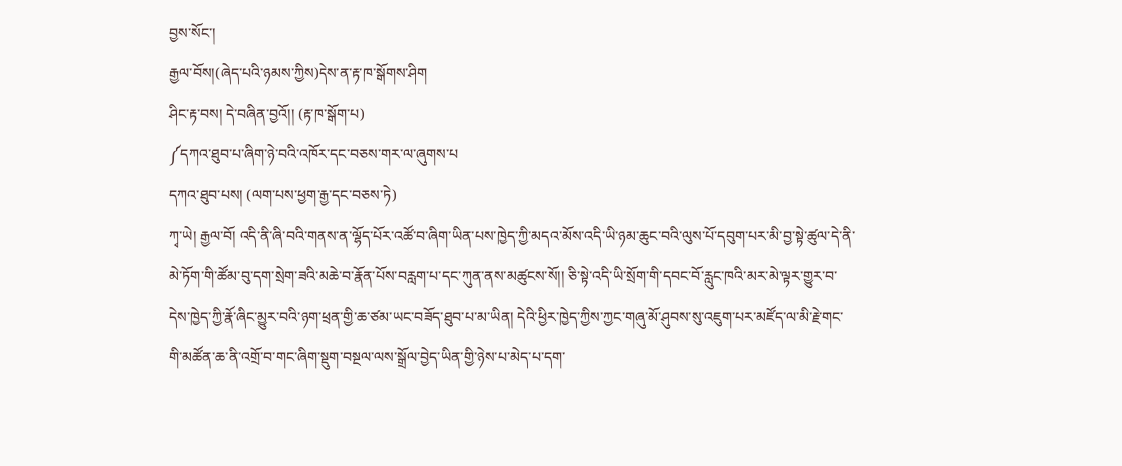བྱས་སོང་།
རྒྱལ་བོས།(ཞེད་པའི་ཉམས་ཀྱིས)དེས་ན་རྟ་ཁ་སྒོགས་ཤིག
ཤིང་རྟ་བས། དེ་བཞིན་བྱའོ།། (རྟ་ཁ་སྒོག་པ)
༼དཀའ་ཐུབ་པ་ཞིག་ཉེ་བའི་འཁོར་དང་བཅས་གར་ལ་ཞུགས་པ
དཀའ་ཐུབ་པས། (ལག་པས་ཕྱག་རྒྱ་དང་བཅས་ཏེ)
ཀྭ་ཡེ། རྒྱལ་བོ། འདི་ནི་ཞི་བའི་གནས་ན་ལྷོད་པོར་འཚོ་བ་ཞིག་ཡིན་པས་ཁྱེད་ཀྱི་མདའ་མོས་འདི་ཡི་ཉམ་ཆུང་བའི་ལུས་པོ་དབུག་པར་མི་བྱ་སྟེ་ཚུལ་དེ་ནི་མེ་ཏོག་གི་ཚོམ་བུ་དག་སྲེག་ཟའི་མཆེ་བ་རྣོན་པོས་བརླག་པ་དང་ཀུན་ནས་མཚུངས་སོ།། ཅི་སྟེ་འདི་ཡི་སྲོག་གི་དབང་བོ་རླུང་ཁའི་མར་མེ་ལྟར་གྱུར་བ་དེས་ཁྱེད་ཀྱི་རྣོ་ཞིང་མྱུར་བའི་ཉག་ཕྲན་གྱི་ཆ་ཙམ་ཡང་བཟོད་ཐུབ་པ་མ་ཡིན། དེའི་ཕྱིར་ཁྱེད་ཀྱིས་ཀྱང་གཞུ་མོ་ཤུབས་སུ་འཇུག་པར་མཛོད་ལ་མི་རྗེ་གང་གི་མཚོན་ཆ་ནི་འགྲོ་བ་གང་ཞིག་སྡུག་བསྔལ་ལས་སྒྲོལ་བྱེད་ཡིན་གྱི་ཉེས་པ་མེད་པ་དག་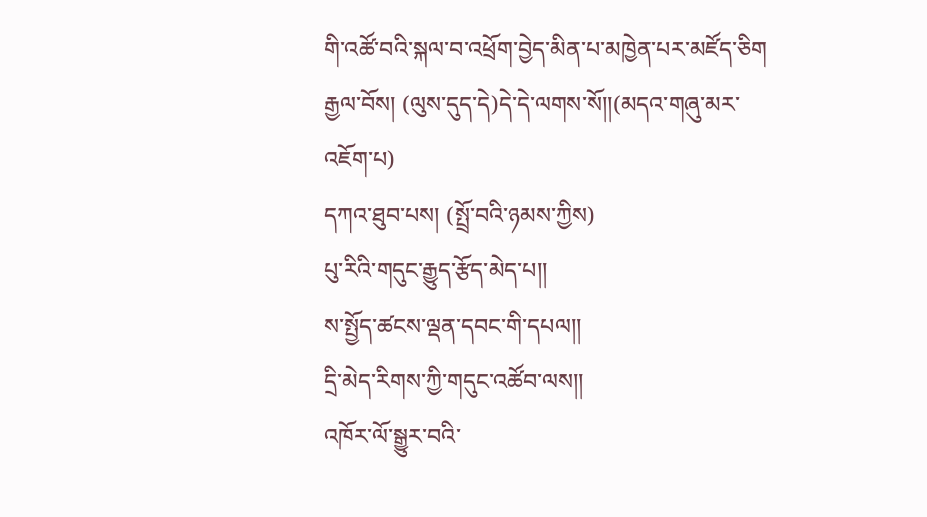གི་འཚོ་བའི་སྐལ་བ་འཕྲོག་བྱེད་མིན་པ་མཁྱེན་པར་མཛོད་ཅིག
རྒྱལ་བོས། (ལུས་དུད་དེ)དེ་དེ་ལགས་སོ།།(མདའ་གཞུ་མར་འཇོག་པ)
དཀའ་ཐུབ་པས། (སྤྲོ་བའི་ཉམས་ཀྱིས)
པུ་རིའི་གདུང་རྒྱུད་རྩོད་མེད་པ།།
ས་སྤྱོད་ཚངས་ལྡན་དབང་གི་དཔལ།།
དྲི་མེད་རིགས་ཀྱི་གདུང་འཚོབ་ལས།།
འཁོར་ལོ་སྒྱུར་བའི་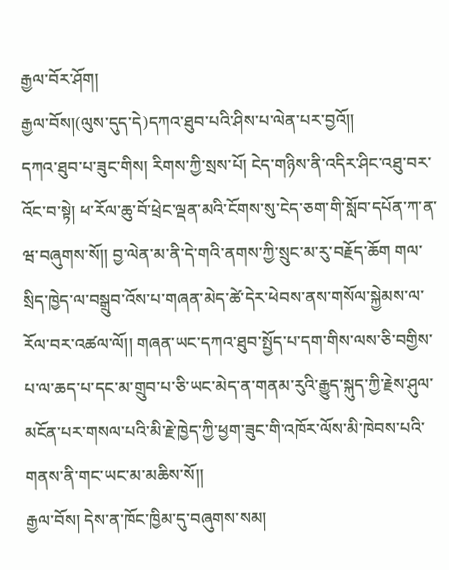རྒྱལ་བོར་ཤོག།
རྒྱལ་བོས།(ལུས་དུད་དེ)དཀའ་ཐུབ་པའི་ཤིས་པ་ལེན་པར་བྱའོ།།
དཀའ་ཐུབ་པ་ཟུང་གིས། རིགས་ཀྱི་སྲས་པོ། ངེད་གཉིས་ནི་འདིར་ཤིང་འཐུ་བར་འོང་བ་སྟེ། ཕ་རོལ་ཆུ་བོ་ཕྲེང་ལྡན་མའི་ངོགས་སུ་ངེད་ཅག་གི་སློབ་དཔོན་ཀ་ན་ཝ་བཞུགས་སོ།། བྱ་ལེན་མ་ནི་དེ་གའི་ནགས་ཀྱི་སྲུང་མ་རུ་བརྗོད་ཆོག གལ་སྲིད་ཁྱེད་ལ་བསྒྲུབ་འོས་པ་གཞན་མེད་ཚེ་དེར་ཕེབས་ནས་གསོལ་སྐྱེམས་ལ་རོལ་བར་འཚལ་ལོ།། གཞན་ཡང་དཀའ་ཐུབ་སྤྱོད་པ་དག་གིས་ལས་ཅི་བགྱིས་པ་ལ་ཆད་པ་དང་མ་གྲུབ་པ་ཅི་ཡང་མེད་ན་གནམ་རུའི་རྒྱུད་སྐུད་ཀྱི་རྗེས་ཤུལ་མངོན་པར་གསལ་པའི་མི་རྗེ་ཁྱེད་ཀྱི་ཕྱག་ཟུང་གི་འཁོར་ལོས་མི་ཁེབས་པའི་གནས་ནི་གང་ཡང་མ་མཆིས་སོ།།
རྒྱལ་བོས། དེས་ན་ཁོང་ཁྱིམ་དུ་བཞུགས་སམ།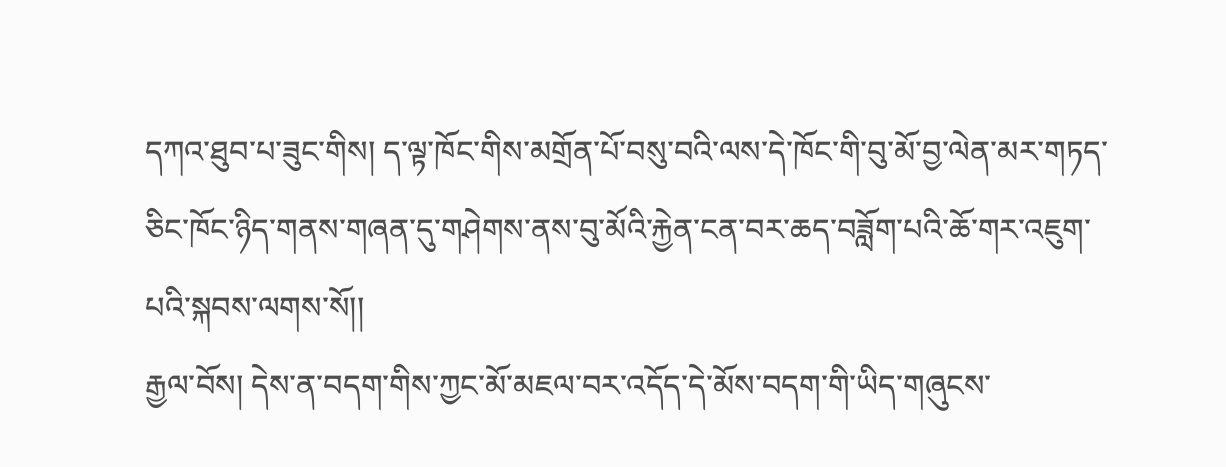དཀའ་ཐུབ་པ་ཟུང་གིས། ད་ལྟ་ཁོང་གིས་མགྲོན་པོ་བསུ་བའི་ལས་དེ་ཁོང་གི་བུ་མོ་བྱ་ལེན་མར་གཏད་ཅིང་ཁོང་ཉིད་གནས་གཞན་དུ་གཤེགས་ནས་བུ་མོའི་རྐྱེན་ངན་བར་ཆད་བཟློག་པའི་ཆོ་གར་འཇུག་པའི་སྐབས་ལགས་སོ།།
རྒྱལ་བོས། དེས་ན་བདག་གིས་ཀྱང་མོ་མཇལ་བར་འདོད་དེ་མོས་བདག་གི་ཡིད་གཞུངས་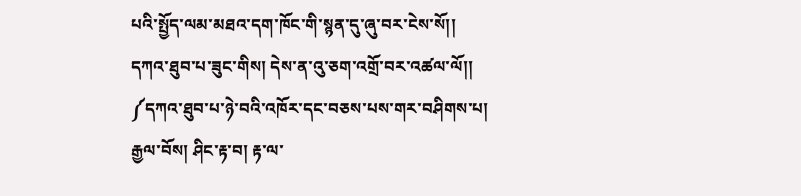པའི་སྤྱོད་ལམ་མཐའ་དག་ཁོང་གི་སྙན་དུ་ཞུ་བར་ངེས་སོ།།
དཀའ་ཐུབ་པ་ཟུང་གིས། དེས་ན་འུ་ཅག་འགྲོ་བར་འཚལ་ལོ།།
༼དཀའ་ཐུབ་པ་ཉེ་བའི་འཁོར་དང་བཅས་པས་གར་བཤིགས་པ།
རྒྱལ་བོས། ཤིང་རྟ་བ། རྟ་ལ་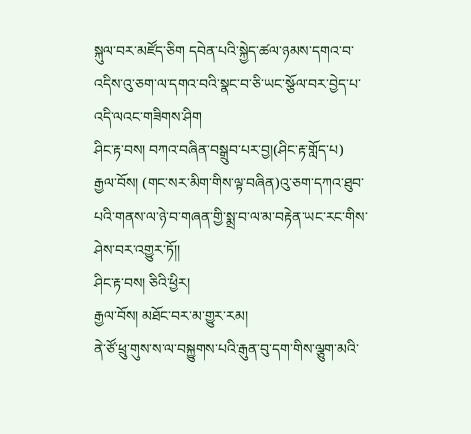སྐུལ་བར་མཛོད་ཅིག དབེན་པའི་སྐྱེད་ཚལ་ཉམས་དགའ་བ་འདིས་འུ་ཅག་ལ་དགའ་བའི་སྣང་བ་ཅི་ཡང་སྩོལ་བར་བྱེད་པ་འདི་ལའང་གཟིགས་ཤིག
ཤིང་རྟ་བས། བཀའ་བཞིན་བསྒྲུབ་པར་བྱ།(ཤིང་རྟ་གློད་པ)
རྒྱལ་བོས། (གང་སར་མིག་གིས་ལྟ་བཞིན)འུ་ཅག་དཀའ་ཐུབ་པའི་གནས་ལ་ཉེ་བ་གཞན་གྱི་སྨྲ་བ་ལ་མ་བརྟེན་ཡང་རང་གིས་ཤེས་བར་འགྱུར་ཏོ།།
ཤིང་རྟ་བས། ཅིའི་ཕྱིར།
རྒྱལ་བོས། མཐོང་བར་མ་གྱུར་རམ།
ནེ་ཙོ་ཕྲུ་གུས་ས་ལ་བསྐྱུགས་པའི་རྒུན་བུ་དག་གིས་ལྕུག་མའི་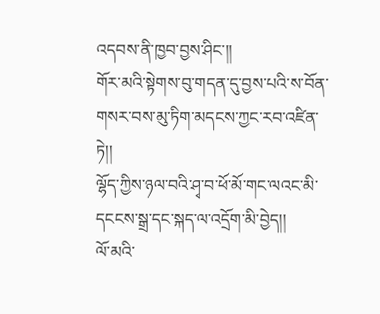འདབས་ནི་ཁྱབ་བྱས་ཤིང་།།
གོར་མའི་སྟེགས་བུ་གདན་དུ་བྱས་པའི་ས་བོན་གསར་བས་མུ་ཏིག་མདངས་ཀྱང་རབ་འཛིན་ཏེ།།
ལྷོད་ཀྱིས་ཉལ་བའི་ཤྭ་བ་ཕོ་མོ་གང་ལའང་མི་དངངས་སྒྲ་དང་སྐད་ལ་འདྲོག་མི་བྱེད།།
ལོ་མའི་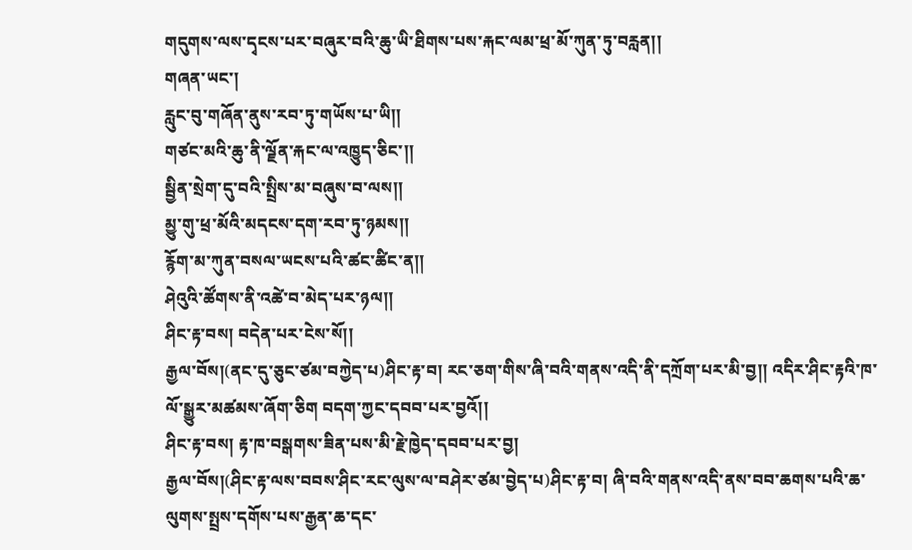གདུགས་ལས་དྭངས་པར་བཞུར་བའི་ཆུ་ཡི་ཐིགས་པས་རྐང་ལམ་ཕྲ་མོ་ཀུན་ཏུ་བརླན།།
གཞན་ཡང་།
རླུང་བུ་གཞོན་ནུས་རབ་ཏུ་གཡོས་པ་ཡི།།
གཙང་མའི་ཆུ་ནི་ལྗོན་རྐང་ལ་འཁྱུད་ཅིང་།།
སྦྱིན་སྲེག་དུ་བའི་སྤྲིས་མ་བཞུས་བ་ལས།།
མྱུ་གུ་ཕྲ་མོའི་མདངས་དག་རབ་ཏུ་ཉམས།།
རྙོག་མ་ཀུན་བསལ་ཡངས་པའི་ཚང་ཚིང་ན།།
ཤེའུའི་ཚོགས་ནི་འཚེ་བ་མེད་པར་ཉལ།།
ཤིང་རྟ་བས། བདེན་པར་ངེས་སོ།།
རྒྱལ་བོས།(ནང་དུ་ཅུང་ཙམ་བཀྱེད་པ)ཤིང་རྟ་བ། རང་ཅག་གིས་ཞི་བའི་གནས་འདི་ནི་དཀྲོག་པར་མི་བྱ།། འདིར་ཤིང་རྟའི་ཁ་ལོ་སྒྱུར་མཚམས་ཞོག་ཅིག བདག་ཀྱང་དབབ་པར་བྱའོ།།
ཤིང་རྟ་བས། རྟ་ཁ་བསྒགས་ཟིན་པས་མི་རྗེ་ཁྱེད་དབབ་པར་བྱ།
རྒྱལ་བོས།(ཤིང་རྟ་ལས་བབས་ཤིང་རང་ལུས་ལ་བཤེར་ཙམ་བྱེད་པ)ཤིང་རྟ་བ། ཞི་བའི་གནས་འདི་ནས་བབ་ཆགས་པའི་ཆ་ལུགས་སྤྲས་དགོས་པས་རྒྱན་ཆ་དང་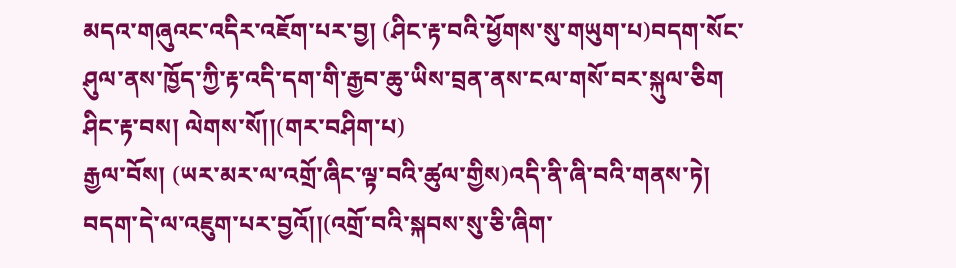མདའ་གཞུའང་འདིར་འཇོག་པར་བྱ། (ཤིང་རྟ་བའི་ཕྱོགས་སུ་གཡུག་པ)བདག་སོང་ཤུལ་ནས་ཁྱོད་ཀྱི་རྟ་འདི་དག་གི་རྒྱབ་ཆུ་ཡིས་བྲན་ནས་ངལ་གསོ་བར་སྐུལ་ཅིག
ཤིང་རྟ་བས། ལེགས་སོ།།(གར་བཤིག་པ)
རྒྱལ་བོས། (ཡར་མར་ལ་འགྲོ་ཞིང་ལྟ་བའི་ཚུལ་གྱིས)འདི་ནི་ཞི་བའི་གནས་ཏེ། བདག་དེ་ལ་འཇུག་པར་བྱའོ།།(འགྲོ་བའི་སྐབས་སུ་ཅི་ཞིག་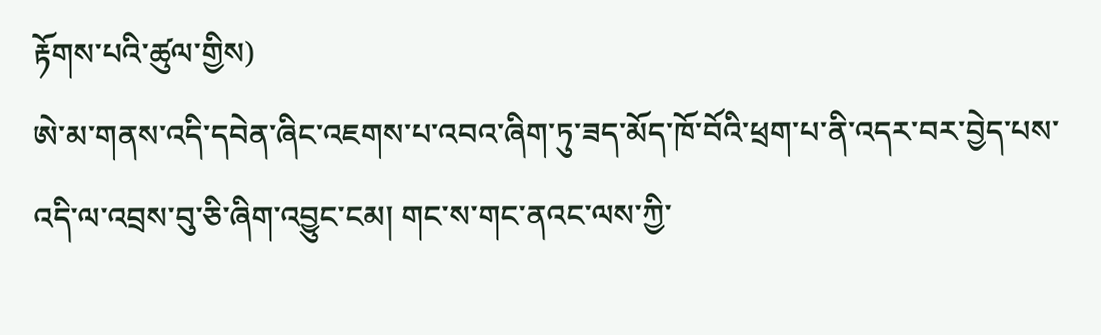རྟོགས་པའི་ཚུལ་གྱིས)
ཨེ་མ་གནས་འདི་དབེན་ཞིང་འཇགས་པ་འབའ་ཞིག་ཏུ་ཟད་མོད་ཁོ་བོའི་ཕྲག་པ་ནི་འདར་བར་བྱེད་པས་འདི་ལ་འབྲས་བུ་ཅི་ཞིག་འབྱུང་ངམ། གང་ས་གང་ནའང་ལས་ཀྱི་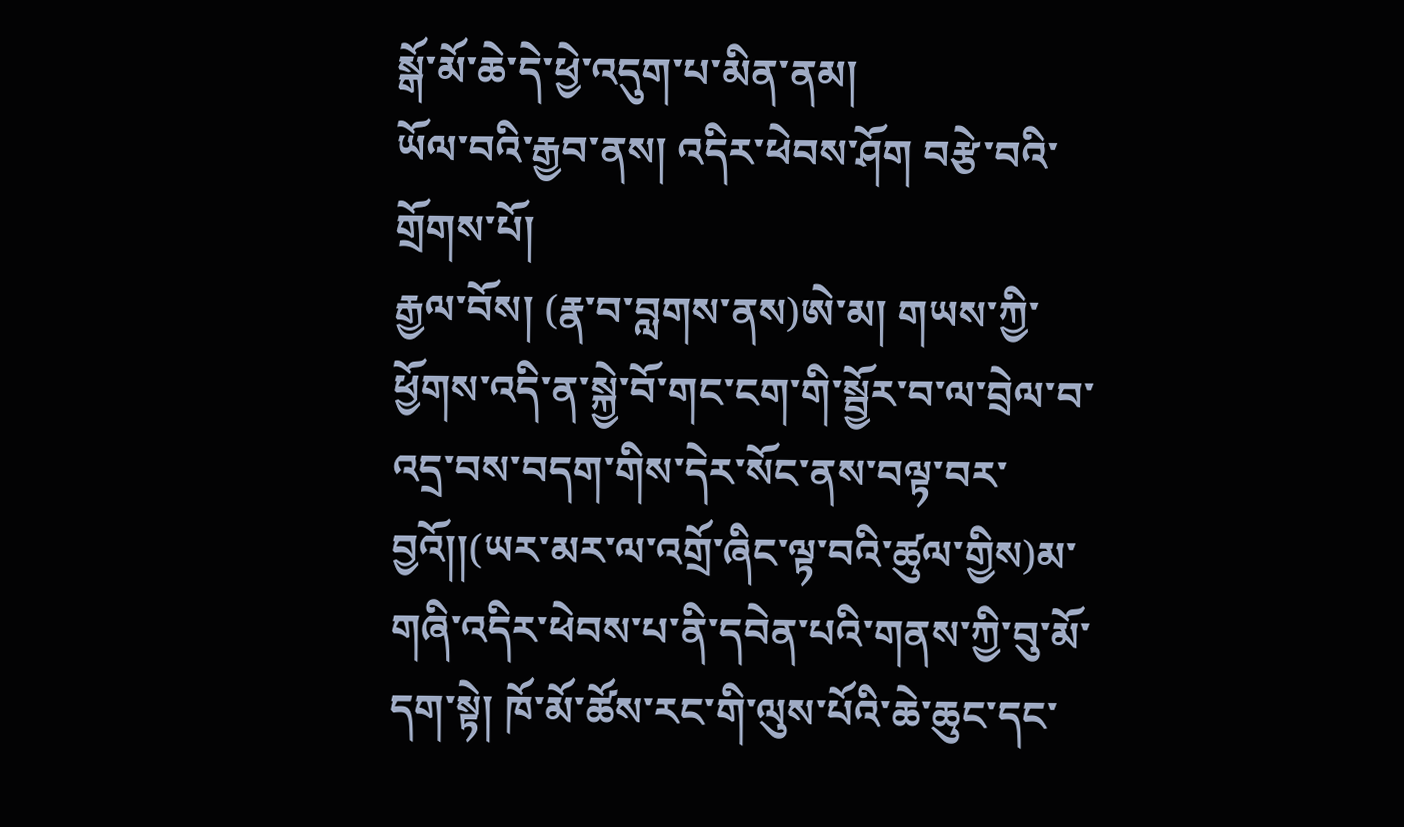སྒོ་མོ་ཆེ་དེ་ཕྱེ་འདུག་པ་མིན་ནམ།
ཡོལ་བའི་རྒྱབ་ནས། འདིར་ཕེབས་ཤོག བརྩེ་བའི་གྲོགས་པོ།
རྒྱལ་བོས། (རྣ་བ་བླགས་ནས)ཨེ་མ། གཡས་ཀྱི་ཕྱོགས་འདི་ན་སྐྱེ་བོ་གང་ངག་གི་སྦྱོར་བ་ལ་བྲེལ་བ་འདྲ་བས་བདག་གིས་དེར་སོང་ནས་བལྟ་བར་བྱའོ།།(ཡར་མར་ལ་འགྲོ་ཞིང་ལྟ་བའི་ཚུལ་གྱིས)མ་གཞི་འདིར་ཕེབས་པ་ནི་དབེན་པའི་གནས་ཀྱི་བུ་མོ་དག་སྟེ། ཁོ་མོ་ཚོས་རང་གི་ལུས་པོའི་ཆེ་ཆུང་དང་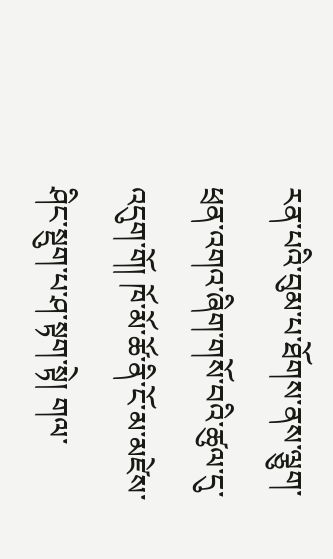རན་པའི་བུམ་པ་ཐོགས་ནས་ལྕུག་ཕྲན་འགའ་ཞིག་གསོ་བའི་ཚུལ་དུ་འདུག་གོ། ཁོ་མོ་ཚོ་ནི་ངོ་མ་མཛེས་ཤིང་སྡུག་པ་ཤ་སྟག་སྟེ། གལ་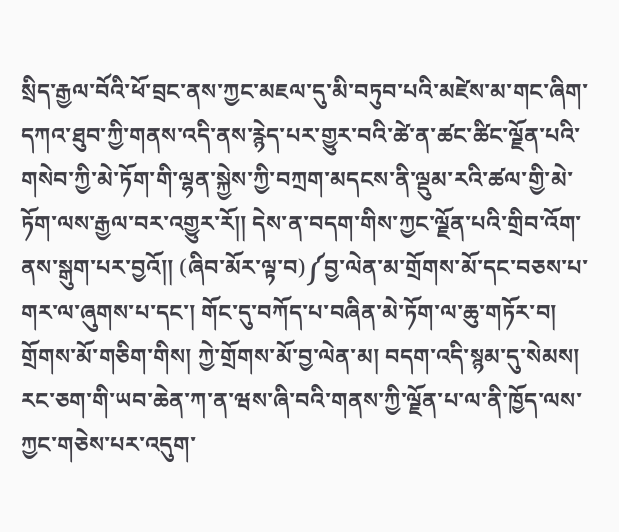སྲིད་རྒྱལ་བོའི་ཕོ་བྲང་ནས་ཀྱང་མཇལ་དུ་མི་བཏུབ་པའི་མཛེས་མ་གང་ཞིག་དཀའ་ཐུབ་ཀྱི་གནས་འདི་ནས་རྙེད་པར་གྱུར་བའི་ཚེ་ན་ཚང་ཚིང་ལྗོན་པའི་གསེབ་ཀྱི་མེ་ཏོག་གི་ལྷན་སྐྱེས་ཀྱི་བཀྲག་མདངས་ནི་ལྡུམ་རའི་ཚལ་གྱི་མེ་ཏོག་ལས་རྒྱལ་བར་འགྱུར་རོ།། དེས་ན་བདག་གིས་ཀྱང་ལྗོན་པའི་གྲིབ་འོག་ནས་སྒུག་པར་བྱའོ།། (ཞིབ་མོར་ལྟ་བ)༼བྱ་ལེན་མ་གྲོགས་མོ་དང་བཅས་པ་གར་ལ་ཞུགས་པ་དང་། གོང་དུ་བཀོད་པ་བཞིན་མེ་ཏོག་ལ་ཆུ་གཏོར་བ།
གྲོགས་མོ་གཅིག་གིས། ཀྱེ་གྲོགས་མོ་བྱ་ལེན་མ། བདག་འདི་སྙམ་དུ་སེམས། རང་ཅག་གི་ཡབ་ཆེན་ཀ་ན་ཝས་ཞི་བའི་གནས་ཀྱི་ལྗོན་པ་ལ་ནི་ཁྱོད་ལས་ཀྱང་གཅེས་པར་འདུག་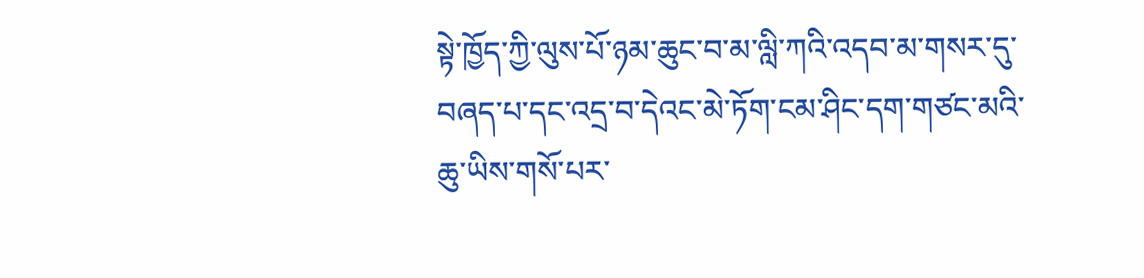སྟེ་ཁྱོད་ཀྱི་ལུས་པོ་ཉམ་ཆུང་བ་མ་ལླི་ཀའི་འདབ་མ་གསར་དུ་བཞད་པ་དང་འདྲ་བ་དེའང་མེ་ཏོག་ངམ་ཤིང་དག་གཙང་མའི་ཆུ་ཡིས་གསོ་པར་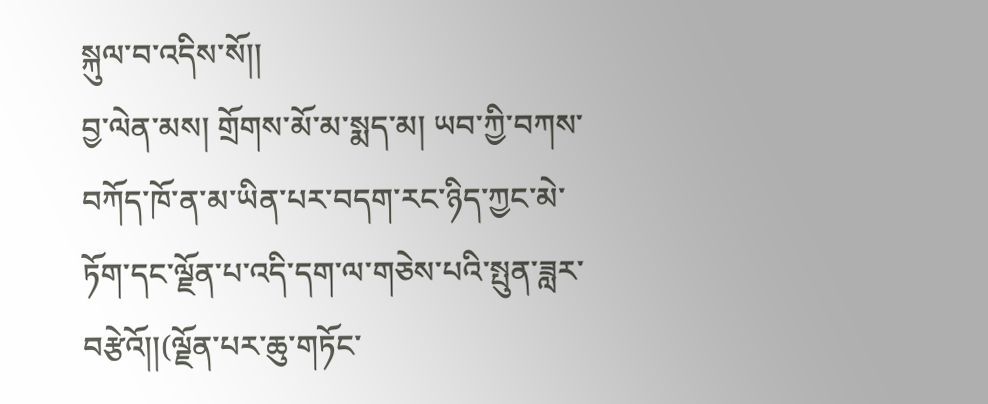སྐུལ་བ་འདིས་སོ།།
བྱ་ལེན་མས། གྲོགས་མོ་མ་སྨད་མ། ཡབ་ཀྱི་བཀས་བཀོད་ཁོ་ན་མ་ཡིན་པར་བདག་རང་ཉིད་ཀྱང་མེ་ཏོག་དང་ལྗོན་པ་འདི་དག་ལ་གཅེས་པའི་སྤུན་ཟླར་བརྩེའོ།།(ལྗོན་པར་ཆུ་གཏོང་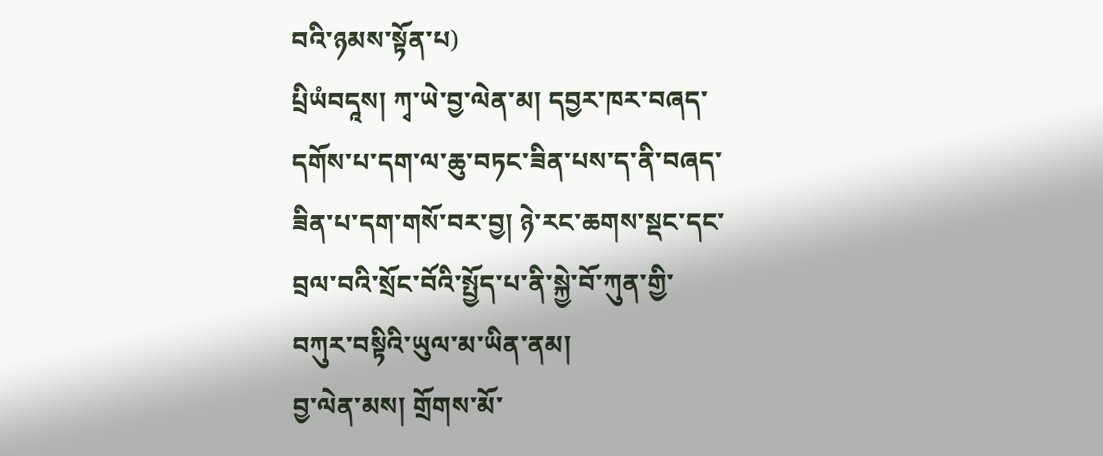བའི་ཉམས་སྟོན་པ)
པྲིཡཾབདཱས། ཀྭ་ཡེ་བྱ་ལེན་མ། དབྱར་ཁར་བཞད་དགོས་པ་དག་ལ་ཆུ་བཏང་ཟིན་པས་ད་ནི་བཞད་ཟིན་པ་དག་གསོ་བར་བྱ། ཉེ་རང་ཆགས་སྡང་དང་བྲལ་བའི་སྲོང་བོའི་སྤྱོད་པ་ནི་སྐྱེ་བོ་ཀུན་གྱི་བཀུར་བསྟིའི་ཡུལ་མ་ཡིན་ནམ།
བྱ་ལེན་མས། གྲོགས་མོ་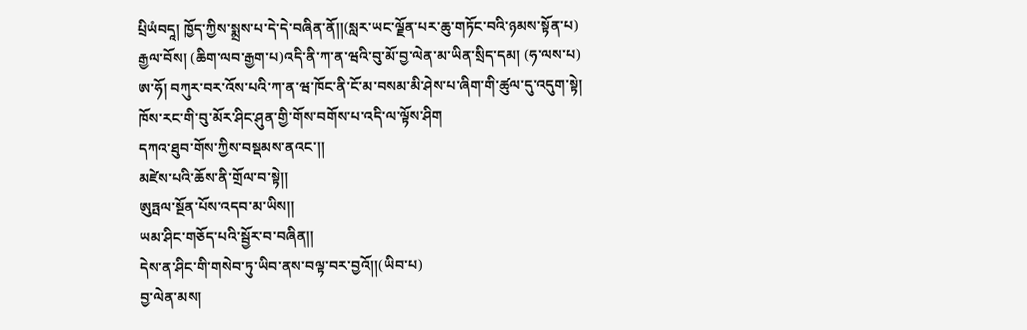པྲིཡཾབདཱ། ཁྱོད་ཀྱིས་སྨྲས་པ་དེ་དེ་བཞིན་ནོ།།(སླར་ཡང་ལྗོན་པར་ཆུ་གཏོང་བའི་ཉམས་སྟོན་པ)
རྒྱལ་བོས། (ཆིག་ལབ་རྒྱག་པ)འདི་ནི་ཀ་ན་ཝའི་བུ་མོ་བྱ་ལེན་མ་ཡིན་སྲིད་དམ། (ཧ་ལས་པ)
ཨ་ཧོ། བཀུར་བར་འོས་པའི་ཀ་ན་ཝ་ཁོང་ནི་ངོ་མ་བསམ་མི་ཤེས་པ་ཞིག་གི་ཚུལ་དུ་འདུག་སྟེ། ཁོས་རང་གི་བུ་མོར་ཤིང་ཤུན་གྱི་གོས་བགོས་པ་འདི་ལ་ལྟོས་ཤིག
དཀའ་ཐུབ་གོས་ཀྱིས་བསྡམས་ནའང་།།
མཛེས་པའི་ཆོས་ནི་གྲོལ་བ་སྟེ།།
ཨུཏྤལ་སྔོན་པོས་འདབ་མ་ཡིས།།
ཡམ་ཤིང་གཅོད་པའི་སྦྱོར་བ་བཞིན།།
དེས་ན་ཤིང་གི་གསེབ་ཏུ་ཡིབ་ནས་བལྟ་བར་བྱའོ།།(ཡིབ་པ)
བྱ་ལེན་མས།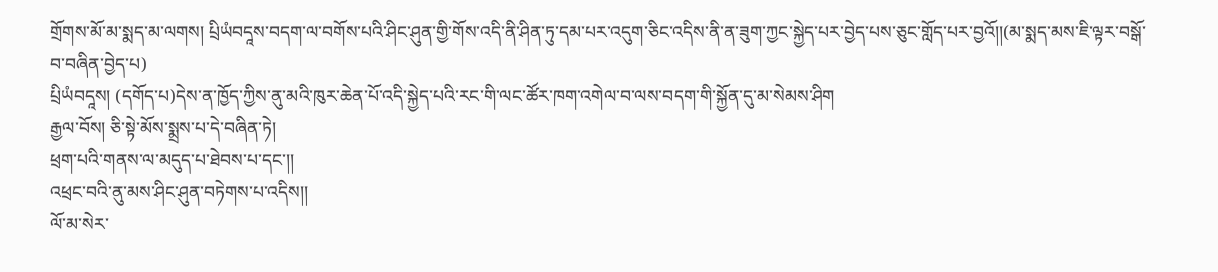གྲོགས་མོ་མ་སྨད་མ་ལགས། པྲིཡཾབདཱས་བདག་ལ་བགོས་པའི་ཤིང་ཤུན་གྱི་གོས་འདི་ནི་ཤིན་ཏུ་དམ་པར་འདུག་ཅིང་འདིས་ནི་ན་ཟུག་ཀྱང་སྐྱེད་པར་བྱེད་པས་ཅུང་གློད་པར་བྱའོ།།(མ་སྨད་མས་ཇི་ལྟར་བསྒོ་བ་བཞིན་བྱེད་པ)
པྲིཡཾབདཱས། (དགོད་པ)དེས་ན་ཁྱོད་ཀྱིས་ནུ་མའི་ཁུར་ཆེན་པོ་འདི་སྐྱེད་པའི་རང་གི་ལང་ཚོར་ཁག་འགེལ་བ་ལས་བདག་གི་སྐྱོན་དུ་མ་སེམས་ཤིག
རྒྱལ་བོས། ཅི་སྟེ་མོས་སྨྲས་པ་དེ་བཞིན་ཏེ།
ཕྲག་པའི་གནས་ལ་མདུད་པ་ཐེབས་པ་དང་།།
འཕྲང་བའི་ནུ་མས་ཤིང་ཤུན་བཏེགས་པ་འདིས།།
ལོ་མ་སེར་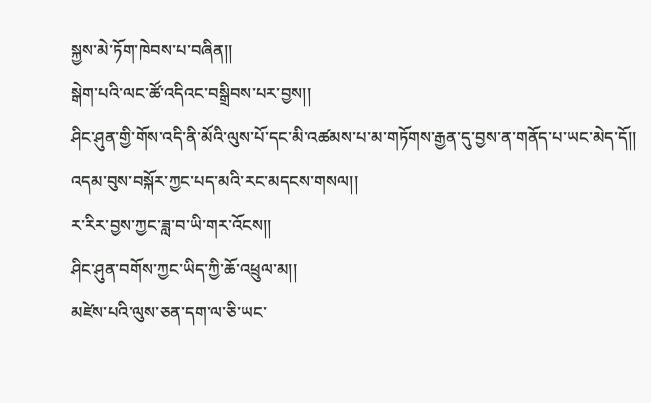སྐྱས་མེ་ཏོག་ཁེབས་པ་བཞིན།།
སྒེག་པའི་ལང་ཚོ་འདིའང་བསྒྲིབས་པར་བྱས།།
ཤིང་ཤུན་གྱི་གོས་འདི་ནི་མོའི་ལུས་པོ་དང་མི་འཚམས་པ་མ་གཏོགས་རྒྱན་དུ་བྱས་ན་གནོད་པ་ཡང་མེད་དོ།།
འདམ་བུས་བསྐོར་ཀྱང་པད་མའི་རང་མདངས་གསལ།།
ར་རིར་བྱས་ཀྱང་ཟླ་བ་ཡི་གར་འོངས།།
ཤིང་ཤུན་བགོས་ཀྱང་ཡིད་ཀྱི་ཆོ་འཕྲུལ་མ།།
མཛེས་པའི་ལུས་ཅན་དག་ལ་ཅི་ཡང་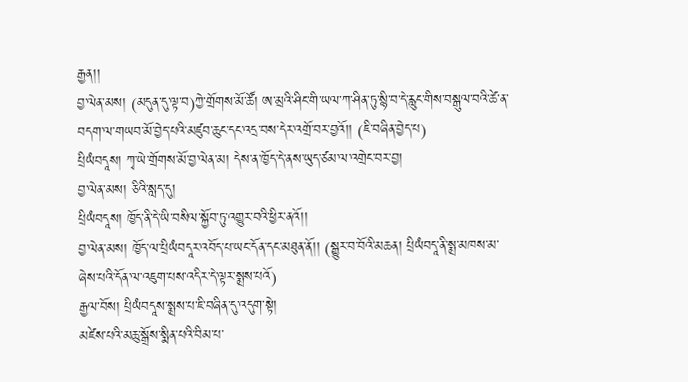རྒྱན།།
བྱ་ལེན་མས། (མདུན་དུ་ལྟ་བ)ཀྱེ་གྲོགས་མོ་ཚོ། ཨ་མྲའི་ཤིང་གི་ཡལ་ཀ་ཤིན་ཏུ་སྙི་བ་དེ་རླུང་གིས་བསྒུལ་བའི་ཚེ་ན་བདག་ལ་གཡབ་མོ་བྱེད་པའི་མཛུབ་ཆུང་དང་འདྲ་བས་དེར་འགྲོ་བར་བྱའོ།། (ཇི་བཞིན་བྱེད་པ)
པྲིཡཾབདཱས། ཀྭ་ཡེ་གྲོགས་མོ་བྱ་ལེན་མ། དེས་ན་ཁྱོད་དེ་ནས་ཡུད་ཙམ་ལ་འགྲེང་བར་བྱ།
བྱ་ལེན་མས། ཅིའི་སླད་དུ།
པྲིཡཾབདཱས། ཁྱོད་ནི་དེ་ཡི་བསིལ་སྐྱོབ་ཏུ་འགྱུར་བའི་ཕྱིར་ནའོ།།
བྱ་ལེན་མས། ཁྱོད་ལ་པྲིཡཾབདཱར་འབོད་པ་ཡང་དོན་དང་མཐུན་ནོ།། (སྒྱུར་བ་བོའི་མཆན། པྲིཡཾབདཱ་ནི་སྨྲ་མཁས་མ་ཞེས་པའི་དོན་ལ་འཇུག་པས་འདིར་དེ་ལྟར་སྨྲས་པའོ)
རྒྱལ་བོས། པྲིཡཾབདཱས་སྨྲས་པ་ཇི་བཞིན་དུ་འདུག་སྟེ།
མཛེས་པའི་མཆུ་སྒྲོས་སྨིན་པའི་བིམ་པ་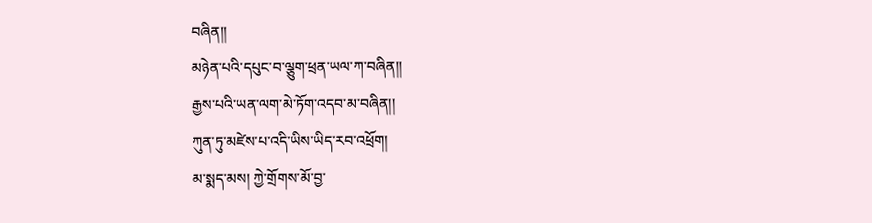བཞིན།།
མཉེན་པའི་དཔུང་བ་ལྕུག་ཕྲན་ཡལ་ཀ་བཞིན།།
རྒྱས་པའི་ཡན་ལག་མེ་ཏོག་འདབ་མ་བཞིན།།
ཀུན་ཏུ་མཛེས་པ་འདི་ཡིས་ཡིད་རབ་འཕྲོག།
མ་སྨད་མས། ཀྱེ་གྲོགས་མོ་བྱ་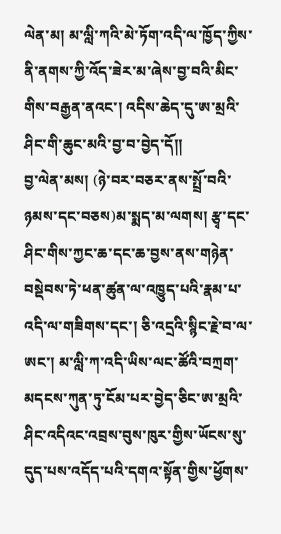ལེན་མ། མ་ལླི་ཀའི་མེ་ཏོག་འདི་ལ་ཁྱོད་ཀྱིས་ནི་ནགས་ཀྱི་འོད་ཟེར་མ་ཞེས་བྱ་བའི་མིང་གིས་བརྒྱན་ནའང་། འདིས་ཆེད་དུ་ཨ་མྲའི་ཤིང་གི་ཆུང་མའི་བྱ་བ་བྱེད་དོ།།
བྱ་ལེན་མས། (ཉེ་བར་བཅར་ནས་སྤྲོ་བའི་ཉམས་དང་བཅས)མ་སྨད་མ་ལགས། རྩྭ་དང་ཤིང་གིས་ཀྱང་ཆ་དང་ཆ་བྱས་ནས་གཉེན་བསྡེབས་ཏེ་ཕན་ཚུན་ལ་འཁྱུད་པའི་རྣམ་པ་འདི་ལ་གཟིགས་དང་། ཅི་འདྲའི་སྙིང་རྗེ་བ་ལ་ཨང་། མ་ལླི་ཀ་འདི་ཡིས་ལང་ཚོའི་བཀྲག་མདངས་ཀུན་ཏུ་ངོམ་པར་བྱེད་ཅིང་ཨ་མྲའི་ཤིང་འདིའང་འབྲས་བུས་ཁུར་གྱིས་ཡོངས་སུ་དུད་པས་འདོད་པའི་དགའ་སྟོན་གྱིས་ཕྱོགས་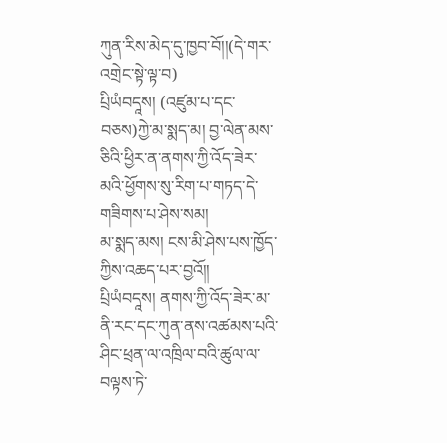ཀུན་རིས་མེད་དུ་ཁྱབ་བོ།།(དེ་གར་འགྲེང་སྟེ་ལྟ་བ)
པྲིཡཾབདཱས། (འཛུམ་པ་དང་བཅས)ཀྱེ་མ་སྨད་མ། བྱ་ལེན་མས་ཅིའི་ཕྱིར་ན་ནགས་ཀྱི་འོད་ཟེར་མའི་ཕྱོགས་སུ་རིག་པ་གཏད་དེ་གཟིགས་པ་ཤེས་སམ།
མ་སྨད་མས། ངས་མི་ཤེས་པས་ཁྱོད་ཀྱིས་འཆད་པར་བྱའོ།།
པྲིཡཾབདཱས། ནགས་ཀྱི་འོད་ཟེར་མ་ནི་རང་དང་ཀུན་ནས་འཚམས་པའི་ཤིང་ཕྲན་ལ་འཁྲིལ་བའི་ཚུལ་ལ་བལྟས་ཏེ་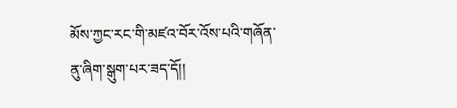མོས་ཀྱང་རང་གི་མཛའ་བོར་འོས་པའི་གཞོན་ནུ་ཞིག་སྒུག་པར་ཟད་དོ།།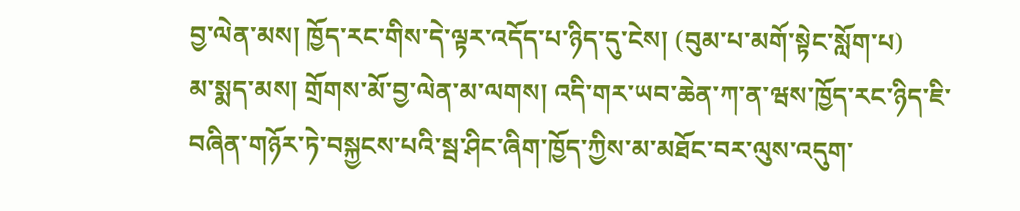བྱ་ལེན་མས། ཁྱོད་རང་གིས་དེ་ལྟར་འདོད་པ་ཉིད་དུ་ངེས། (བུམ་པ་མགོ་སྟེང་སློག་པ)
མ་སྨད་མས། གྲོགས་མོ་བྱ་ལེན་མ་ལགས། འདི་གར་ཡབ་ཆེན་ཀ་ན་ཝས་ཁྱོད་རང་ཉིད་ཇི་བཞིན་གཉོར་ཏེ་བསྐྱངས་པའི་སྦ་ཤིང་ཞིག་ཁྱོད་ཀྱིས་མ་མཐོང་བར་ལུས་འདུག་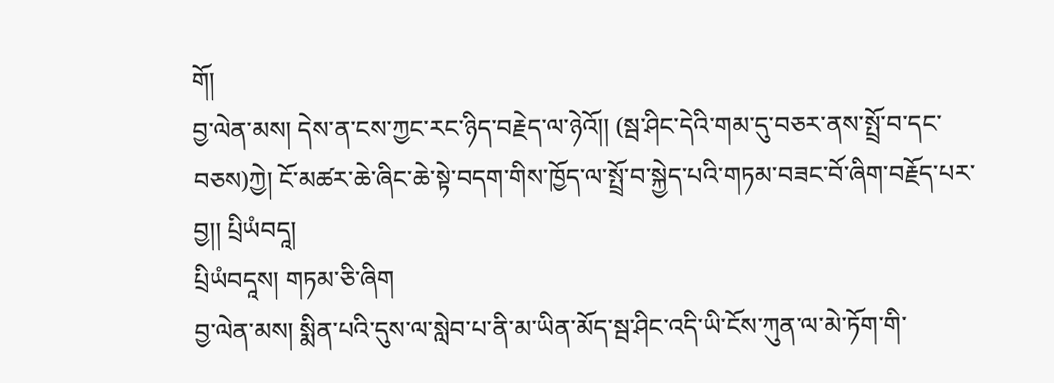གོ།
བྱ་ལེན་མས། དེས་ན་ངས་ཀྱང་རང་ཉིད་བརྗེད་ལ་ཉེའོ།། (སྦ་ཤིང་དེའི་གམ་དུ་བཅར་ནས་སྤྲོ་བ་དང་བཅས)ཀྱེ། ངོ་མཚར་ཆེ་ཞིང་ཆེ་སྟེ་བདག་གིས་ཁྱོད་ལ་སྤྲོ་བ་སྐྱེད་པའི་གཏམ་བཟང་བོ་ཞིག་བརྗོད་པར་བྱ།། པྲིཡཾབདཱ།
པྲིཡཾབདཱས། གཏམ་ཅི་ཞིག
བྱ་ལེན་མས། སྨིན་པའི་དུས་ལ་སླེབ་པ་ནི་མ་ཡིན་མོད་སྦ་ཤིང་འདི་ཡི་ངོས་ཀུན་ལ་མེ་ཏོག་གི་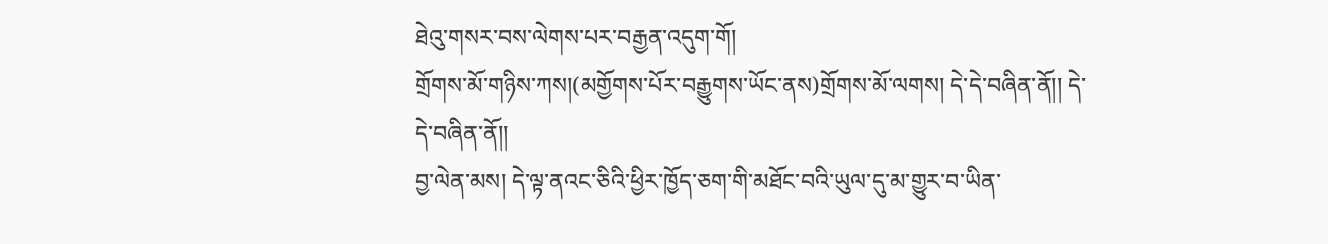ཐེའུ་གསར་བས་ལེགས་པར་བརྒྱན་འདུག་གོ།
གྲོགས་མོ་གཉིས་ཀས།(མགྱོགས་པོར་བརྒྱུགས་ཡོང་ནས)གྲོགས་མོ་ལགས། དེ་དེ་བཞིན་ནོ།། དེ་དེ་བཞིན་ནོ།།
བྱ་ལེན་མས། དེ་ལྟ་ནའང་ཅིའི་ཕྱིར་ཁྱོད་ཅག་གི་མཐོང་བའི་ཡུལ་དུ་མ་གྱུར་བ་ཡིན་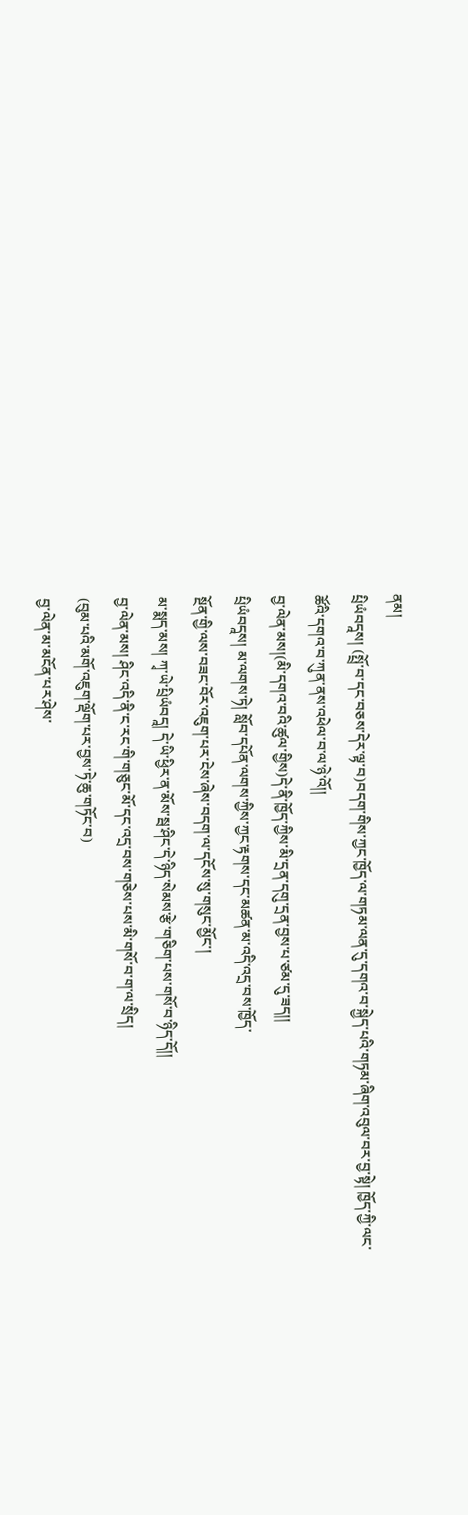ནམ།
པྲིཡཾབདཱས། (སྤྲོ་བ་དང་བཅས་དེར་ལྟ་བ)བདག་གིས་ཀྱང་ཁྱོད་ལ་གཏམ་ལན་དུ་དགའ་བ་སྐྱེད་པའི་གཏམ་ཞིག་འབུལ་བར་བྱ་སྟེ། ཁྱོད་ཀྱི་ལང་ཚོའི་དགའ་བ་ཀུན་ནས་འཕེལ་བ་ལ་ཉེ་འོ།།
བྱ་ལེན་མས།(མི་དགའ་བའི་ཚུལ་གྱིས)དེ་ནི་ཁྱོད་ཀྱིས་མི་དྲན་དགུ་དྲན་བྱས་པ་ཙམ་དུ་ཟད།།
པྲིཡཾབདཱས། མ་ལགས་ཏེ། སློབ་དཔོན་ལགས་ཀྱིས་ཀྱང་རྟགས་དང་མཚན་མ་འདི་འདྲ་བས་ཁྱོད་
སྔོན་གྱི་ལས་བཟང་བོར་འཇུག་པར་ངེས་ཞེས་བདག་ལ་དངོས་སུ་གསུང་མྱོང་།
མ་སྨད་མས། ཀྭ་ཡེ་པྲིཡཾབདཱ། དེ་ཡི་ཕྱིར་ན་མོས་སྦ་ཤིང་དེ་ཉིད་སེམས་རྩེ་གཅིག་པས་གསོ་བ་ཉིད་དོ།།
བྱ་ལེན་མས། ཤིང་འདི་ནི་ང་རང་གི་གཅུང་མོ་དང་འདྲ་བས་གཅེས་པས་མི་གསོ་བ་ག་ལ་སྲིད།
(བུམ་པའི་མགོ་འཇུག་ལྡོག་པར་བྱས་ཏེ་ཆུ་གཏོང་བ)
བྱ་ལེན་མ་མངོན་པར་ཤེས་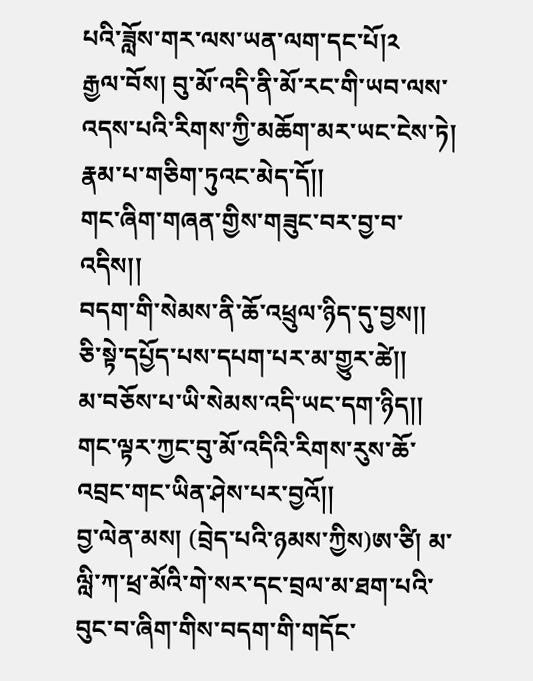པའི་ཟློས་གར་ལས་ཡན་ལག་དང་པོ།༢
རྒྱལ་བོས། བུ་མོ་འདི་ནི་མོ་རང་གི་ཡབ་ལས་འདས་པའི་རིགས་ཀྱི་མཆོག་མར་ཡང་ངེས་ཏེ། རྣམ་པ་གཅིག་ཏུའང་མེད་དོ།།
གང་ཞིག་གཞན་གྱིས་གཟུང་བར་བྱ་བ་འདིས།།
བདག་གི་སེམས་ནི་ཆོ་འཕྲུལ་ཉིད་དུ་བྱས།།
ཅི་སྟེ་དཔྱོད་པས་དཔག་པར་མ་གྱུར་ཚེ།།
མ་བཅོས་པ་ཡི་སེམས་འདི་ཡང་དག་ཉིད།།
གང་ལྟར་ཀྱང་བུ་མོ་འདིའི་རིགས་རུས་ཆོ་འབྲང་གང་ཡིན་ཤེས་པར་བྱའོ།།
བྱ་ལེན་མས། (བྲེད་པའི་ཉམས་ཀྱིས)ཨ་ཙི། མ་ལླི་ཀ་ཕྲ་མོའི་གེ་སར་དང་བྲལ་མ་ཐག་པའི་བུང་བ་ཞིག་གིས་བདག་གི་གདོང་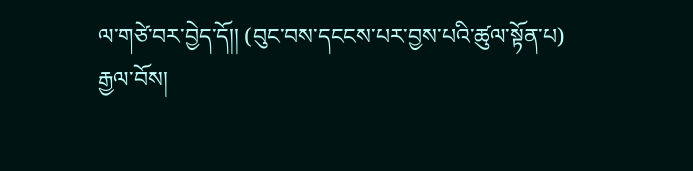ལ་གཙེ་བར་བྱེད་དོ།། (བུང་བས་དངངས་པར་བྱས་པའི་ཚུལ་སྟོན་པ)
རྒྱལ་བོས།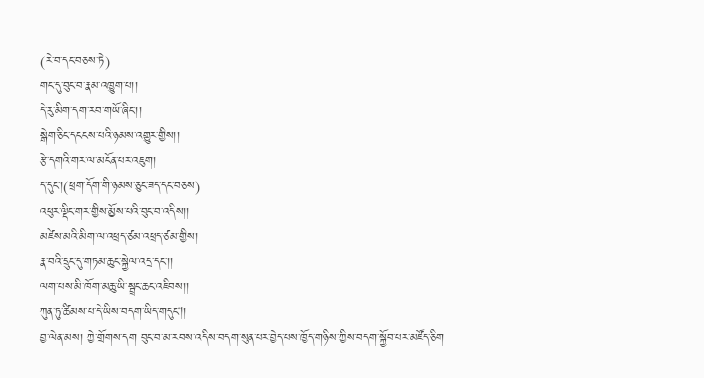(རེ་བ་དང་བཅས་ཏེ)
གང་དུ་བུང་བ་རྣམ་འཁྱུག་པ།།
དེ་རུ་མིག་དག་རབ་གཡོ་ཞིང་།།
སྒེག་ཅིང་དངངས་པའི་ཉམས་འགྱུར་གྱིས།།
རྩེ་དགའི་གར་ལ་མངོན་པར་འཇུག།
ད་དུང་།(ཕྲག་དོག་གི་ཉམས་ཅུང་ཟད་དང་བཅས)
འཕུར་ལྡིང་གར་གྱིས་མྱོས་པའི་བུང་བ་འདིས།།
མཛེས་མའི་མིག་ལ་འཕྲད་ཙམ་འཕྲད་ཙམ་གྱིས།
རྣ་བའི་དྲུང་དུ་གཏམ་ཆུང་སྐྱེལ་འདྲ་དང་།།
ལག་པས་མི་ཁོག་མཆུ་ཡི་སྦྲང་ཆང་འཇིབས།།
ཀུན་ཏུ་ཚིམས་པ་དེ་ཡིས་བདག་ཡིད་གདུང།།
བྱ་ལེན་མས། ཀྱེ་གྲོགས་དག བུང་བ་མ་རབས་འདིས་བདག་སུན་པར་བྱེད་པས་ཁྱོད་གཉིས་ཀྱིས་བདག་སྐྱོབ་པར་མཛོད་ཅིག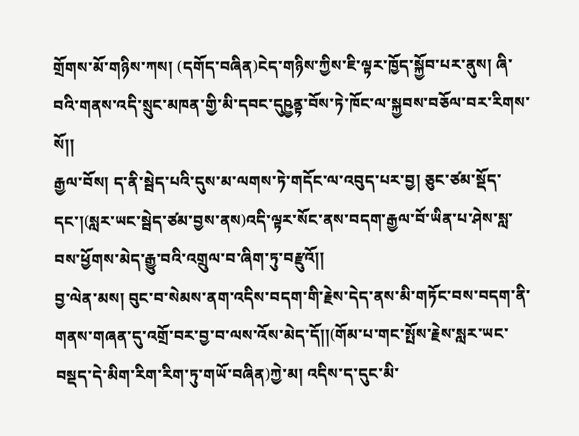གྲོགས་མོ་གཉིས་ཀས། (དགོད་བཞིན)ངེད་གཉིས་ཀྱིས་ཇི་ལྟར་ཁྱོད་སྐྱོབ་པར་ནུས། ཞི་བའི་གནས་འདི་སྲུང་མཁན་གྱི་མི་དབང་དུཥྱནྟ་བོས་ཏེ་ཁོང་ལ་སྐྱབས་བཅོལ་བར་རིགས་སོ།།
རྒྱལ་བོས། ད་ནི་སྦེད་པའི་དུས་མ་ལགས་ཏེ་གདོང་ལ་འབུད་པར་བྱ། ཅུང་ཙམ་སྡོད་དང་།(སླར་ཡང་སྦེད་ཙམ་བྱས་ནས)འདི་ལྟར་སོང་ནས་བདག་རྒྱལ་བོ་ཡིན་པ་ཤེས་སླ་བས་ཕྱོགས་མེད་རྒྱུ་བའི་འགྲུལ་བ་ཞིག་ཏུ་བརྫུའོ།།
བྱ་ལེན་མས། བུང་བ་སེམས་ནག་འདིས་བདག་གི་རྗེས་དེད་ནས་མི་གཏོང་བས་བདག་ནི་གནས་གཞན་དུ་འགྲོ་བར་བྱ་བ་ལས་འོས་མེད་དོ།།(གོམ་པ་གང་སྤོས་རྗེས་སླར་ཡང་བསྡད་དེ་མིག་རིག་རིག་ཏུ་གཡོ་བཞིན)ཀྱེ་མ། འདིས་ད་དུང་མི་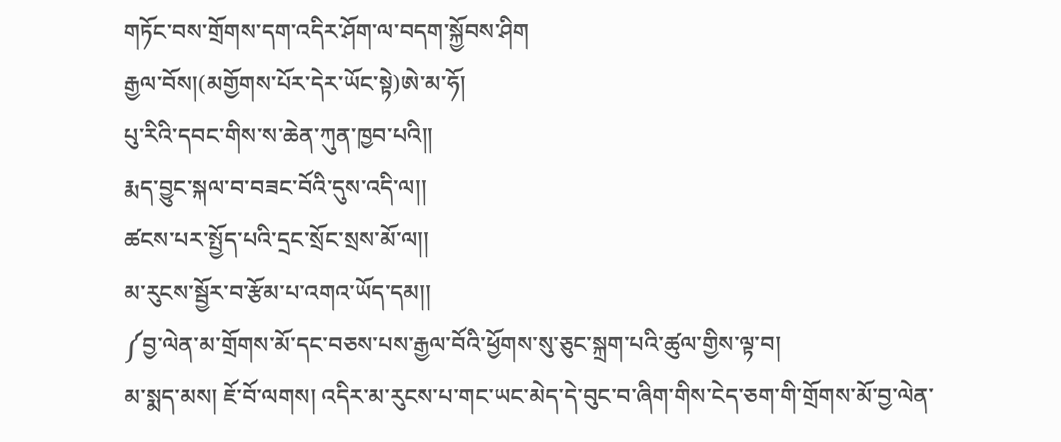གཏོང་བས་གྲོགས་དག་འདིར་ཤོག་ལ་བདག་སྐྱོབས་ཤིག
རྒྱལ་བོས།(མགྱོགས་པོར་དེར་ཡོང་སྟེ)ཨེ་མ་ཧོ།
པུ་རིའི་དབང་གིས་ས་ཆེན་ཀུན་ཁྱབ་པའི།།
རྨད་བྱུང་སྐལ་བ་བཟང་བོའི་དུས་འདི་ལ།།
ཚངས་པར་སྤྱོད་པའི་དྲང་སྲོང་སྲས་མོ་ལ།།
མ་རུངས་སྦྱོར་བ་རྩོམ་པ་འགའ་ཡོད་དམ།།
༼བྱ་ལེན་མ་གྲོགས་མོ་དང་བཅས་པས་རྒྱལ་བོའི་ཕྱོགས་སུ་ཅུང་སྐྲག་པའི་ཚུལ་གྱིས་ལྟ་བ།
མ་སྨད་མས། ཇོ་བོ་ལགས། འདིར་མ་རུངས་པ་གང་ཡང་མེད་དེ་བུང་བ་ཞིག་གིས་ངེད་ཅག་གི་གྲོགས་མོ་བྱ་ལེན་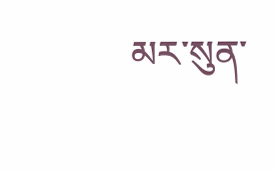མར་སུན་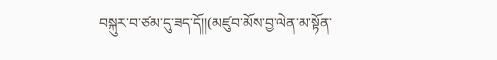བསྐུར་བ་ཙམ་དུ་ཟད་དོ།།(མཛུབ་མོས་བྱ་ལེན་མ་སྟོན་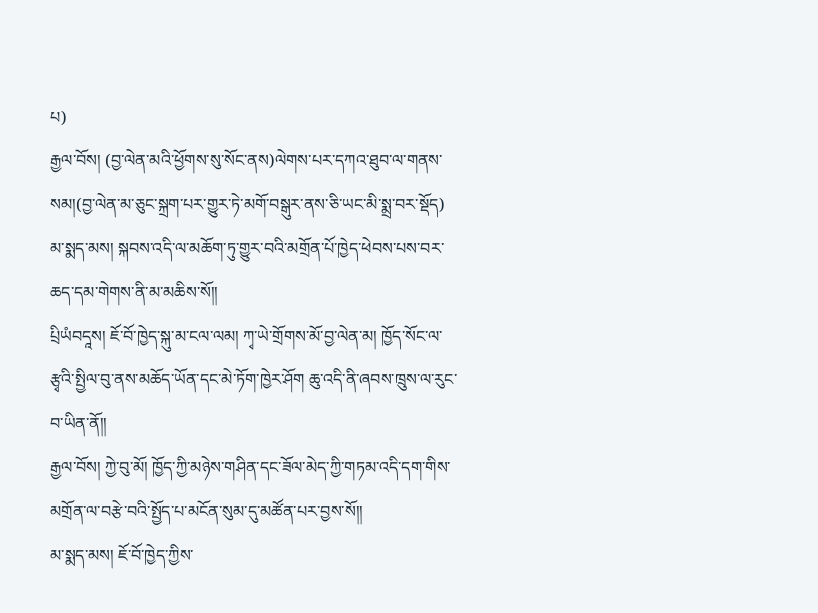པ)
རྒྱལ་བོས། (བྱ་ལེན་མའི་ཕྱོགས་སུ་སོང་ནས)ལེགས་པར་དཀའ་ཐུབ་ལ་གནས་སམ།(བྱ་ལེན་མ་ཅུང་སྐྲག་པར་གྱུར་ཏེ་མགོ་བསྒུར་ནས་ཅི་ཡང་མི་སྨྲ་བར་སྡོད)
མ་སྨད་མས། སྐབས་འདི་ལ་མཆོག་ཏུ་གྱུར་བའི་མགྲོན་པོ་ཁྱེད་ཕེབས་པས་བར་ཆད་དམ་གེགས་ནི་མ་མཆིས་སོ།།
པྲིཡཾབདཱས། ཇོ་བོ་ཁྱེད་སྐུ་མ་ངལ་ལམ། ཀྭ་ཡེ་གྲོགས་མོ་བྱ་ལེན་མ། ཁྱོད་སོང་ལ་རྩྭའི་སྤྱིལ་བུ་ནས་མཆོད་ཡོན་དང་མེ་ཏོག་ཁྱེར་ཤོག ཆུ་འདི་ནི་ཞབས་ཁྲུས་ལ་རུང་བ་ཡིན་ནོ།།
རྒྱལ་བོས། ཀྱེ་བུ་མོ། ཁྱོད་ཀྱི་མཉེས་གཤིན་དང་ཟོལ་མེད་ཀྱི་གཏམ་འདི་དག་གིས་མགྲོན་ལ་བརྩེ་བའི་སྤྱོད་པ་མངོན་སུམ་དུ་མཚོན་པར་བྱས་སོ།།
མ་སྨད་མས། ཇོ་བོ་ཁྱེད་ཀྱིས་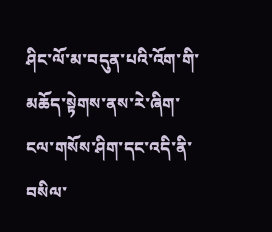ཤིང་ལོ་མ་བདུན་པའི་འོག་གི་མཆོད་སྟེགས་ནས་རེ་ཞིག་ངལ་གསོས་ཤིག་དང་འདི་ནི་བསིལ་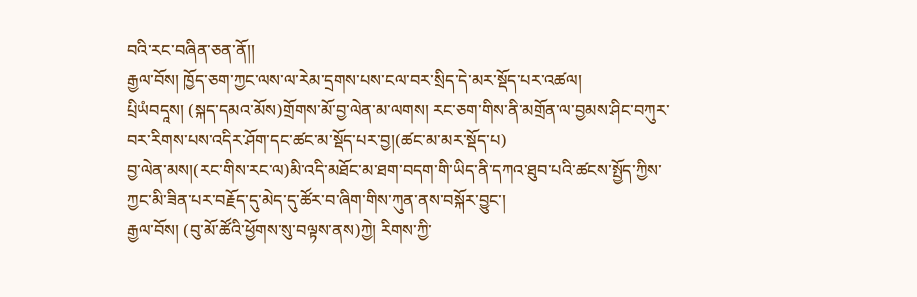བའི་རང་བཞིན་ཅན་ནོ།།
རྒྱལ་བོས། ཁྱོད་ཅག་ཀྱང་ལས་ལ་རེམ་དྲགས་པས་ངལ་བར་སྲིད་དེ་མར་སྡོད་པར་འཚལ།
པྲིཡཾབདཱས། (སྐད་དམའ་མོས)གྲོགས་མོ་བྱ་ལེན་མ་ལགས། རང་ཅག་གིས་ནི་མགྲོན་ལ་བྱམས་ཤིང་བཀུར་བར་རིགས་པས་འདིར་ཤོག་དང་ཚང་མ་སྡོད་པར་བྱ།(ཚང་མ་མར་སྡོད་པ)
བྱ་ལེན་མས།(རང་གིས་རང་ལ)མི་འདི་མཐོང་མ་ཐག་བདག་གི་ཡིད་ནི་དཀའ་ཐུབ་པའི་ཚངས་སྤྱོད་ཀྱིས་ཀྱང་མི་ཟིན་པར་བརྗོད་དུ་མེད་དུ་ཚོར་བ་ཞིག་གིས་ཀུན་ནས་བསྐོར་བྱུང་།
རྒྱལ་བོས། (བུ་མོ་ཚོའི་ཕྱོགས་སུ་བལྟས་ནས)ཀྱེ། རིགས་ཀྱི་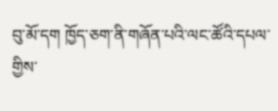བུ་མོ་དག ཁྱོད་ཅག་ནི་གཞོན་པའི་ལང་ཚོའི་དཔལ་གྱིས་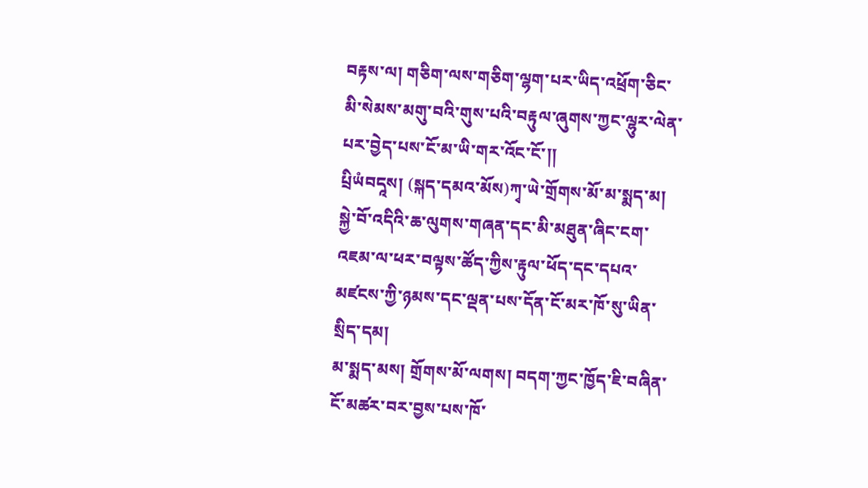བརྟས་ལ། གཅིག་ལས་གཅིག་ལྷག་པར་ཡིད་འཕྲོག་ཅིང་མི་སེམས་མགུ་བའི་གུས་པའི་བརྟུལ་ཞུགས་ཀྱང་ལྷུར་ལེན་པར་བྱེད་པས་ངོ་མ་ཡི་གར་འོང་ངོ་།།
པྲིཡཾབདཱས། (སྐད་དམའ་མོས)ཀྭ་ཡེ་གྲོགས་མོ་མ་སྨད་མ། སྐྱེ་བོ་འདིའི་ཆ་ལུགས་གཞན་དང་མི་མཐུན་ཞིང་ངག་འཇམ་ལ་ཕར་བལྟས་ཚོད་ཀྱིས་རྟུལ་ཕོད་དང་དཔའ་མཛངས་ཀྱི་ཉམས་དང་ལྡན་པས་དོན་ངོ་མར་ཁོ་སུ་ཡིན་སྲིད་དམ།
མ་སྨད་མས། གྲོགས་མོ་ལགས། བདག་ཀྱང་ཁྱོད་ཇི་བཞིན་ངོ་མཚར་བར་བྱས་པས་ཁོ་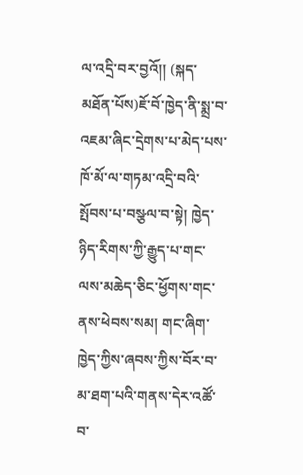ལ་འདྲི་བར་བྱའོ།། (སྐད་མཐོན་པོས)ཇོ་བོ་ཁྱེད་ནི་སྨྲ་བ་འཇམ་ཞིང་དྲེགས་པ་མེད་པས་ཁོ་མོ་ལ་གཏམ་འདྲི་བའི་སྤོབས་པ་བསྩལ་བ་སྟེ། ཁྱེད་ཉིད་རིགས་ཀྱི་རྒྱུད་པ་གང་ལས་མཆེད་ཅིང་ཕྱོགས་གང་ནས་ཕེབས་སམ། གང་ཞིག་ཁྱེད་ཀྱིས་ཞབས་ཀྱིས་བོར་བ་མ་ཐག་པའི་གནས་དེར་འཚོ་བ་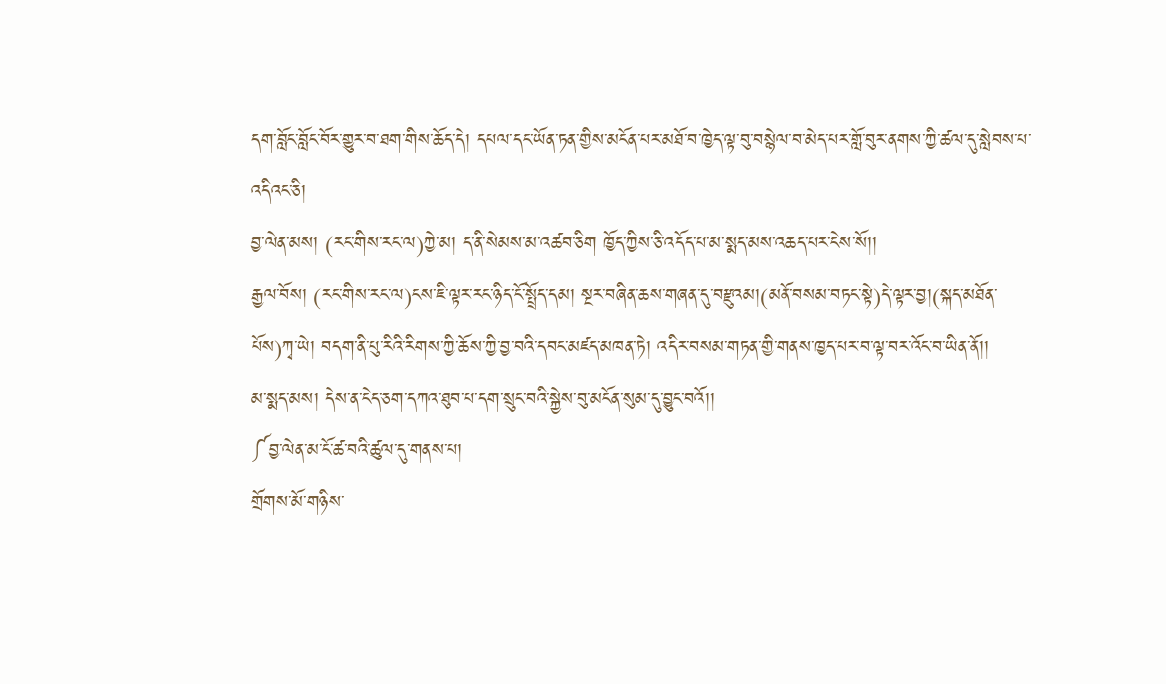དག་བློང་བློང་བོར་གྱུར་བ་ཐག་གིས་ཆོད་དེ། དཔལ་དང་ཡོན་ཏན་གྱིས་མངོན་པར་མཐོ་བ་ཁྱེད་ལྟ་བུ་བསྙེལ་བ་མེད་པར་གློ་བུར་ནགས་ཀྱི་ཚལ་དུ་སླེབས་པ་འདིའང་ཅི།
བྱ་ལེན་མས། (རང་གིས་རང་ལ)ཀྱེ་མ། ད་ནི་སེམས་མ་འཚབ་ཅིག ཁྱོད་ཀྱིས་ཅི་འདོད་པ་མ་སྨད་མས་འཆད་པར་ངེས་སོ།།
རྒྱལ་བོས། (རང་གིས་རང་ལ)ངས་ཇི་ལྟར་རང་ཉིད་ངོ་སྤྲོད་དམ། སྔར་བཞིན་ཆས་གཞན་དུ་བརྫུའམ།(མནོ་བསམ་བཏང་སྟེ)དེ་ལྟར་བྱ།(སྐད་མཐོན་པོས)ཀྭ་ཡེ། བདག་ནི་པུ་རིའི་རིགས་ཀྱི་ཆོས་ཀྱི་བྱ་བའི་དབང་མཛད་མཁན་ཏེ། འདིར་བསམ་གཏན་གྱི་གནས་ཁྱད་པར་བ་ལྟ་བར་འོང་བ་ཡིན་ནོ།།
མ་སྨད་མས། དེས་ན་ངེད་ཅག་དཀའ་ཐུབ་པ་དག་སྲུང་བའི་སྐྱེས་བུ་མངོན་སུམ་དུ་བྱུང་བའོ།།
༼བྱ་ལེན་མ་ངོ་ཚ་བའི་ཚུལ་དུ་གནས་པ།
གྲོགས་མོ་གཉིས་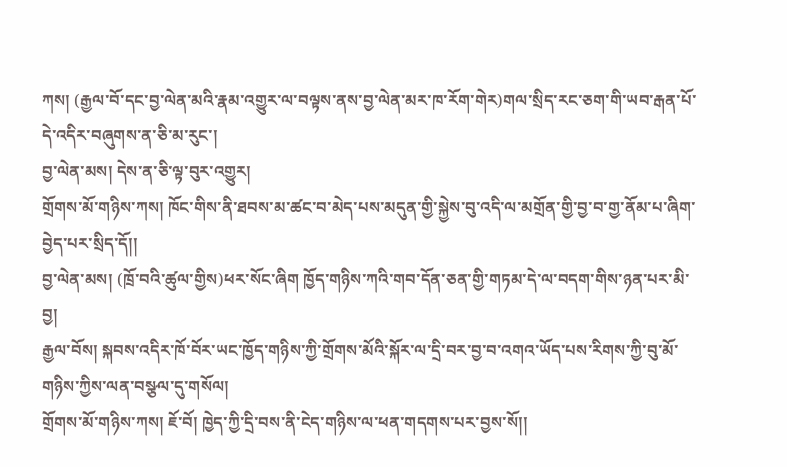ཀས། (རྒྱལ་བོ་དང་བྱ་ལེན་མའི་རྣམ་འགྱུར་ལ་བལྟས་ནས་བྱ་ལེན་མར་ཁ་རོག་གེར)གལ་སྲིད་རང་ཅག་གི་ཡབ་རྒན་པོ་དེ་འདིར་བཞུགས་ན་ཅི་མ་རུང་།
བྱ་ལེན་མས། དེས་ན་ཅི་ལྟ་བུར་འགྱུར།
གྲོགས་མོ་གཉིས་ཀས། ཁོང་གིས་ནི་ཐབས་མ་ཚང་བ་མེད་པས་མདུན་གྱི་སྐྱེས་བུ་འདི་ལ་མགྲོན་གྱི་བྱ་བ་གྱ་ནོམ་པ་ཞིག་བྱེད་པར་སྲིད་དོ།།
བྱ་ལེན་མས། (ཁྲོ་བའི་ཚུལ་གྱིས)ཕར་སོང་ཞིག ཁྱོད་གཉིས་ཀའི་གབ་དོན་ཅན་གྱི་གཏམ་དེ་ལ་བདག་གིས་ཉན་པར་མི་བྱ།
རྒྱལ་བོས། སྐབས་འདིར་ཁོ་བོར་ཡང་ཁྱོད་གཉིས་ཀྱི་གྲོགས་མོའི་སྐོར་ལ་དྲི་བར་བྱ་བ་འགའ་ཡོད་པས་རིགས་ཀྱི་བུ་མོ་གཉིས་ཀྱིས་ལན་བསྩལ་དུ་གསོལ།
གྲོགས་མོ་གཉིས་ཀས། ཇོ་བོ། ཁྱེད་ཀྱི་དྲི་བས་ནི་ངེད་གཉིས་ལ་ཕན་གདགས་པར་བྱས་སོ།།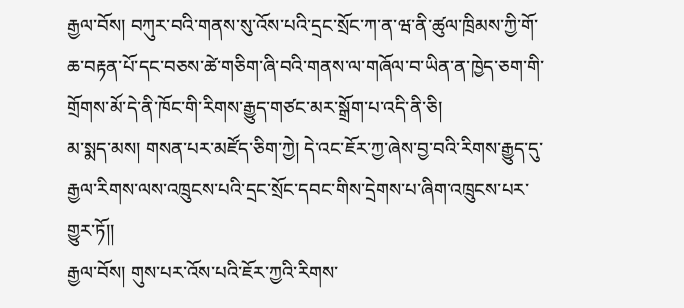རྒྱལ་བོས། བཀུར་བའི་གནས་སུ་འོས་པའི་དྲང་སྲོང་ཀ་ན་ཝ་ནི་ཚུལ་ཁྲིམས་ཀྱི་གོ་ཆ་བརྟན་པོ་དང་བཅས་ཚེ་གཅིག་ཞི་བའི་གནས་ལ་གཞོལ་བ་ཡིན་ན་ཁྱེད་ཅག་གི་གྲོགས་མོ་དེ་ནི་ཁོང་གི་རིགས་རྒྱུད་གཙང་མར་སྒྲོག་པ་འདི་ནི་ཅི།
མ་སྨད་མས། གསན་པར་མཛོད་ཅིག་ཀྱེ། དེ་འང་ཇོར་ཀྱ་ཞེས་བྱ་བའི་རིགས་རྒྱུད་དུ་རྒྱལ་རིགས་ལས་འཁྲུངས་པའི་དྲང་སྲོང་དབང་གིས་དྲེགས་པ་ཞིག་འཁྲུངས་པར་གྱུར་ཏོ།།
རྒྱལ་བོས། གུས་པར་འོས་པའི་ཇོར་ཀྱའི་རིགས་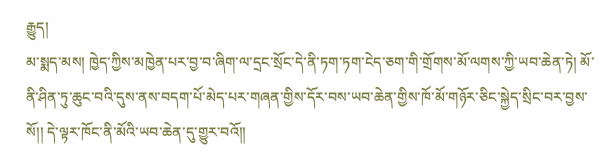རྒྱུད།
མ་སྨད་མས། ཁྱེད་ཀྱིས་མཁྱེན་པར་བྱ་བ་ཞིག་ལ་དྲང་སྲོང་དེ་ནི་ཏག་ཏག་ངེད་ཅག་གི་གྲོགས་མོ་ལགས་ཀྱི་ཡབ་ཆེན་ཏེ། མོ་ནི་ཤིན་ཏུ་ཆུང་བའི་དུས་ནས་བདག་པོ་མེད་པར་གཞན་གྱིས་དོར་བས་ཡབ་ཆེན་གྱིས་ཁོ་མོ་གཉོར་ཅིང་སྐྱེད་སྲིང་བར་བྱས་སོ།། དེ་ལྟར་ཁོང་ནི་མོའི་ཡབ་ཆེན་དུ་གྱུར་བའོ།།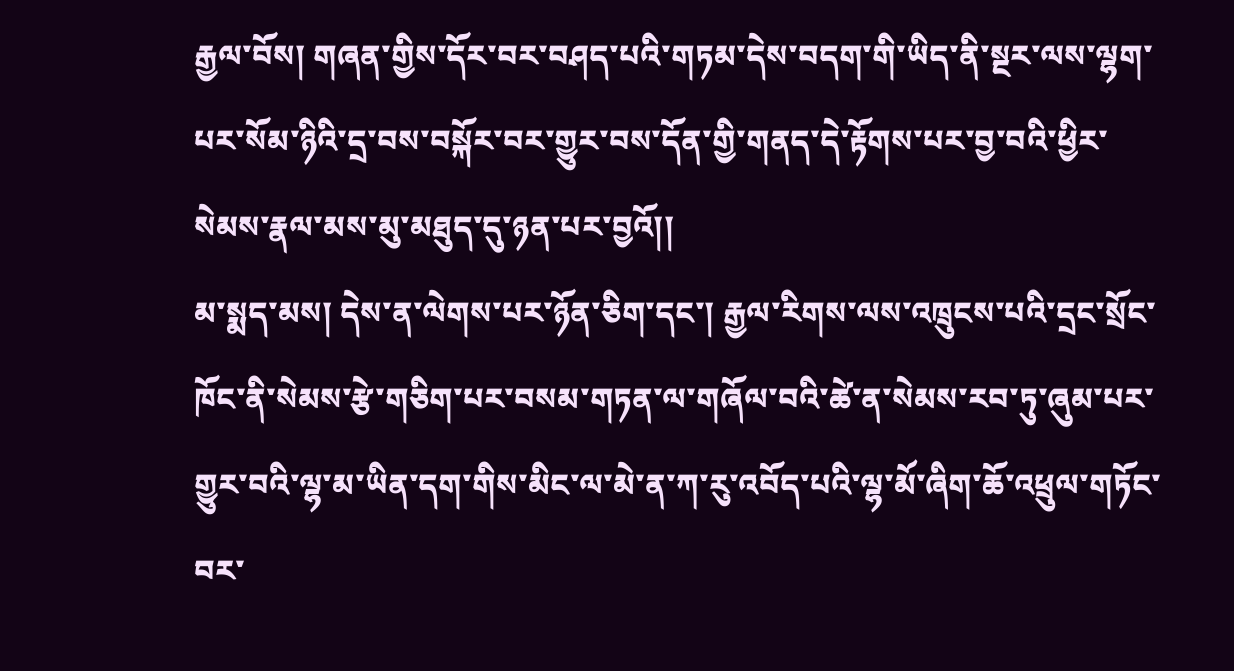རྒྱལ་བོས། གཞན་གྱིས་དོར་བར་བཤད་པའི་གཏམ་དེས་བདག་གི་ཡིད་ནི་སྔར་ལས་ལྷག་པར་སོམ་ཉིའི་དྲ་བས་བསྐོར་བར་གྱུར་བས་དོན་གྱི་གནད་དེ་རྟོགས་པར་བྱ་བའི་ཕྱིར་སེམས་རྣལ་མས་མུ་མཐུད་དུ་ཉན་པར་བྱའོ།།
མ་སྨད་མས། དེས་ན་ལེགས་པར་ཉོན་ཅིག་དང་། རྒྱལ་རིགས་ལས་འཁྲུངས་པའི་དྲང་སྲོང་ཁོང་ནི་སེམས་རྩེ་གཅིག་པར་བསམ་གཏན་ལ་གཞོལ་བའི་ཚེ་ན་སེམས་རབ་ཏུ་ཞུམ་པར་གྱུར་བའི་ལྷ་མ་ཡིན་དག་གིས་མིང་ལ་མེ་ན་ཀ་རུ་འབོད་པའི་ལྷ་མོ་ཞིག་ཆོ་འཕྲུལ་གཏོང་བར་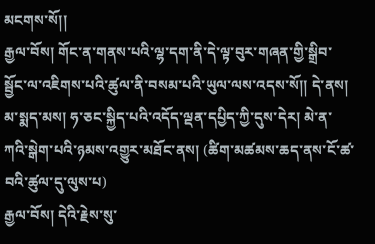མངགས་སོ།།
རྒྱལ་བོས། གོང་ན་གནས་པའི་ལྷ་དག་ནི་དེ་ལྟ་བུར་གཞན་གྱི་སྒྲིབ་སྦྱོང་ལ་འཇིགས་པའི་ཚུལ་ནི་བསམ་པའི་ཡུལ་ལས་འདས་སོ།། དེ་ནས།
མ་སྨད་མས། ཧ་ཅང་སྐྱིད་པའི་འདོད་ལྡན་དཔྱིད་ཀྱི་དུས་དེར། མེ་ན་ཀའི་སྒེག་པའི་ཉམས་འགྱུར་མཐོང་ནས། (ཚིག་མཚམས་ཆད་ནས་ངོ་ཚ་བའི་ཚུལ་དུ་ལུས་པ)
རྒྱལ་བོས། དེའི་རྗེས་སུ་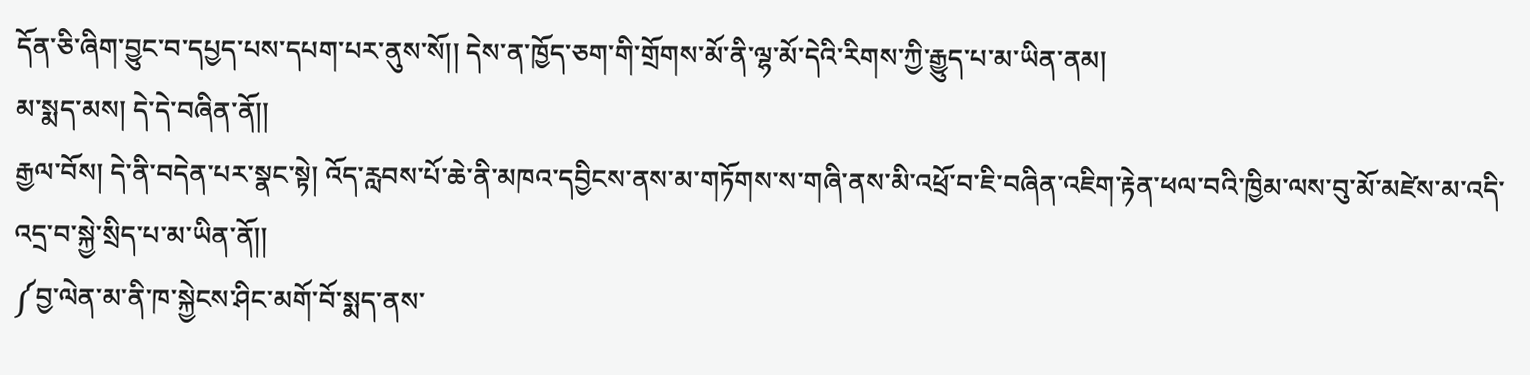དོན་ཅི་ཞིག་བྱུང་བ་དཔྱད་པས་དཔག་པར་ནུས་སོ།། དེས་ན་ཁྱོད་ཅག་གི་གྲོགས་མོ་ནི་ལྷ་མོ་དེའི་རིགས་ཀྱི་རྒྱུད་པ་མ་ཡིན་ནམ།
མ་སྨད་མས། དེ་དེ་བཞིན་ནོ།།
རྒྱལ་བོས། དེ་ནི་བདེན་པར་སྣང་སྟེ། འོད་རླབས་པོ་ཆེ་ནི་མཁའ་དབྱིངས་ནས་མ་གཏོགས་ས་གཞི་ནས་མི་འཕྲོ་བ་ཇི་བཞིན་འཇིག་རྟེན་ཕལ་བའི་ཁྱིམ་ལས་བུ་མོ་མཛེས་མ་འདི་འདྲ་བ་སྐྱེ་སྲིད་པ་མ་ཡིན་ནོ།།
༼བྱ་ལེན་མ་ནི་ཁ་སྐྱེངས་ཤིང་མགོ་བོ་སྨད་ནས་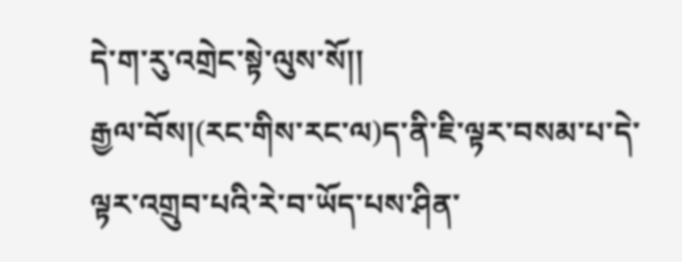དེ་ག་རུ་འགྲེང་སྟེ་ལུས་སོ།།
རྒྱལ་བོས།(རང་གིས་རང་ལ)ད་ནི་ཇི་ལྟར་བསམ་པ་དེ་ལྟར་འགྲུབ་པའི་རེ་བ་ཡོད་པས་ཤིན་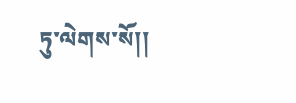ཏུ་ལེགས་སོ།།